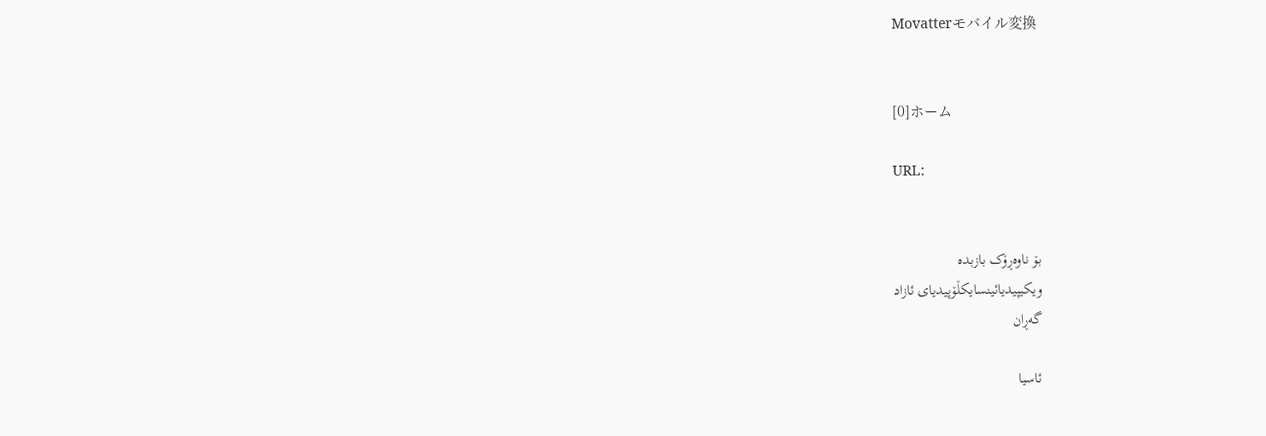Movatterモバイル変換


[0]ホーム

URL:


بۆ ناوەڕۆک بازبدە
ویکیپیدیائینسایکڵۆپیدیای ئازاد
گەڕان

ئاسیا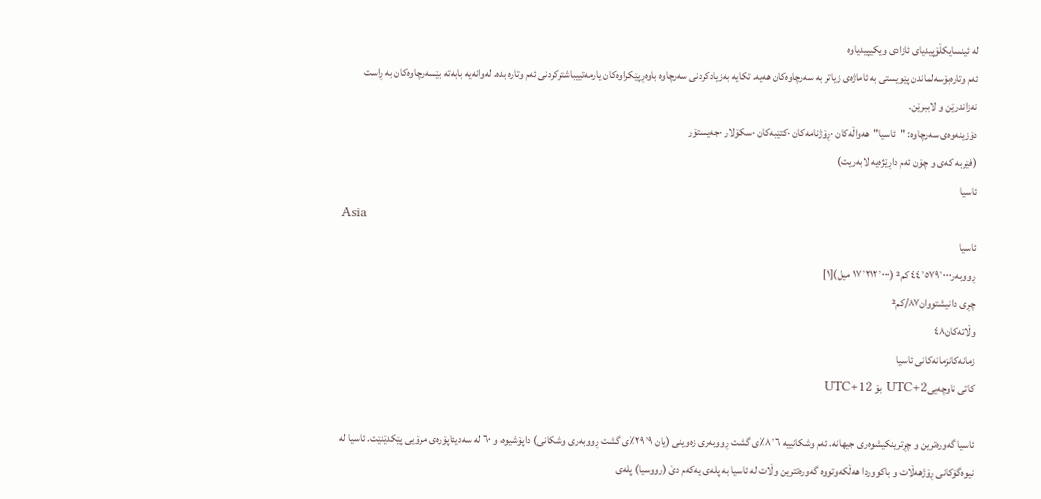لە ئینسایکڵۆپیدیای ئازادی ویکیپیدیاوە
ئەم وتارەبۆسەلماندن پێویستی بە ئاماژەی زیاتر بە سەرچاوەکان ھەیە. تکایە بەزیادکردنی سەرچاوە باوەڕپێکراوەکان یارمەتییباشترکردنی ئەم وتارە بدە. لەوانەیە بابەتە بێسەرچاوەکان بە ڕاست نەزاندرێن و لاببرێن.
دۆزینەوەی سەرچاوە: "ئاسیا"  ھەواڵەکان ·ڕۆژنامەکان ·کتێبەکان ·سکۆلار ·جەیستۆر
(فێربە کەی و چۆن ئەم داڕێژەیە لابەریت)
ئاسیا
Asia
ئاسیا
ڕووبەر٤٤٬٥٧٩٬٠٠٠ کم² (١٧٬٢١٢٬٠٠٠ میل)[١]
چڕی دانیشتووان٨٧/کم²
وڵاتەکان٤٨
زمانەکانزمانەکانی ئاسیا
کاتی ناوچەییUTC+2 بۆ UTC+12

ئاسیا گەورەترین و چڕترینکیشوەری جیھانە. ئەم وشکانییە ٨٬٦٪ی گشت ڕووبەری زەوینی (یان ٢٩٬٩٪ی گشت ڕووبەری وشکانی) داپۆشیوە، و ٦٠ لە سەدیئاپۆرەی مرۆیی پێکدێنێت. ئاسیا لە نیوەگۆکانی ڕۆژھەڵات و باکووردا ھەڵکەوتووە گەورەتترین وڵات لە ئاسیا بە پلەی یەکەم دێ (رووسیا) پلەی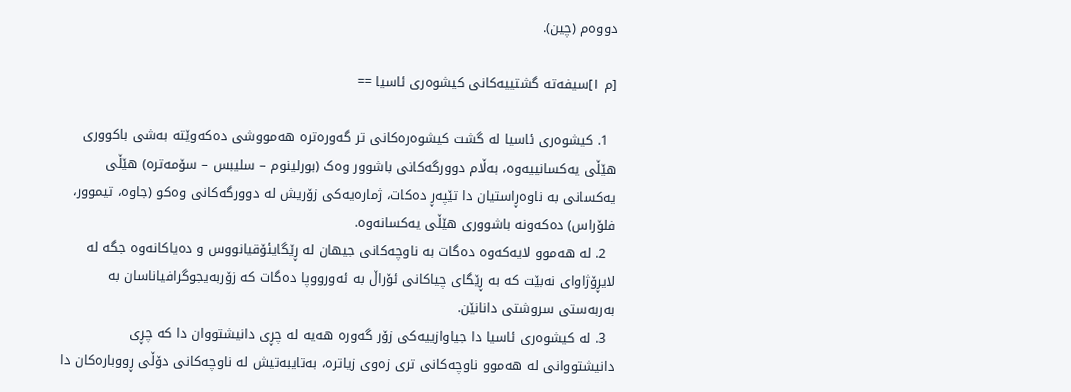دووەم (چین).

[م ١]سیفەتە گشتییەکانی کیشوەری ئاسیا ==

  1. کیشوەری ئاسیا لە گشت کیشوەرەکانی تر گەورەترە ھەمووشی دەکەوێتە بەشی باکووری ھێڵی یەکسانییەوە، بەڵام دوورگەکانی باشوور وەک (بورلینوم – سلیبس – سۆمەترە) ھێڵی یەکسانی بە ناوەڕاستیان دا تێپەڕ دەکات، ژمارەیەکی زۆریش لە دوورگەکانی وەکو (جاوە، تیموور، فلۆراس) دەکەونە باشووری ھێڵی یەکسانەوە.
  2. لە ھەموو لایەکەوە دەگات بە ناوچەکانی جیھان لە ڕێگایئۆقیانووس و دەیاکانەوە جگە لە لایڕۆژاوای نەبێت کە بە ڕێگای چیاکانی ئۆراڵ بە ئەورووپا دەگات کە زۆربەیجوگرافیاناسان بە بەربەستی سروشتی دانانێن.
  3. لە کیشوەری ئاسیا دا جیاوازییەکی زۆر گەورە ھەیە لە چڕی دانیشتووان دا کە چڕی دانیشتووانی لە ھەموو ناوچەکانی تری زەوی زیاترە، بەتایبەتیش لە ناوچەکانی دۆڵی ڕووبارەکان دا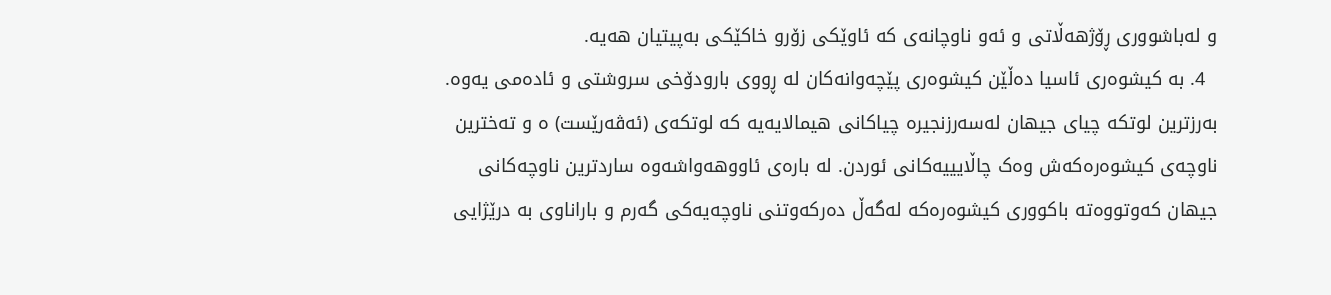و لەباشووری ڕۆژھەڵاتی و ئەو ناوچانەی کە ئاوێکی زۆرو خاکێکی بەپیتیان ھەیە.
  4. بە کیشوەری ئاسیا دەڵێن کیشوەری پێچەوانەکان لە ڕووی بارودۆخی سروشتی و ئادەمی یەوە. بەرزترین لوتکە چیای جیھان لەسەرزنجیرە چیاکانی ھیمالایەیە کە لوتکەی (ئەڤەرێست) ە و تەخترین ناوچەی کیشوەرەکەش وەک چاڵایییەکانی ئوردن. لە بارەی ئاووھەواشەوە ساردترین ناوچەکانی جیھان کەوتووەتە باکووری کیشوەرەکە لەگەڵ دەرکەوتنی ناوچەیەکی گەرم و باراناوی بە درێژایی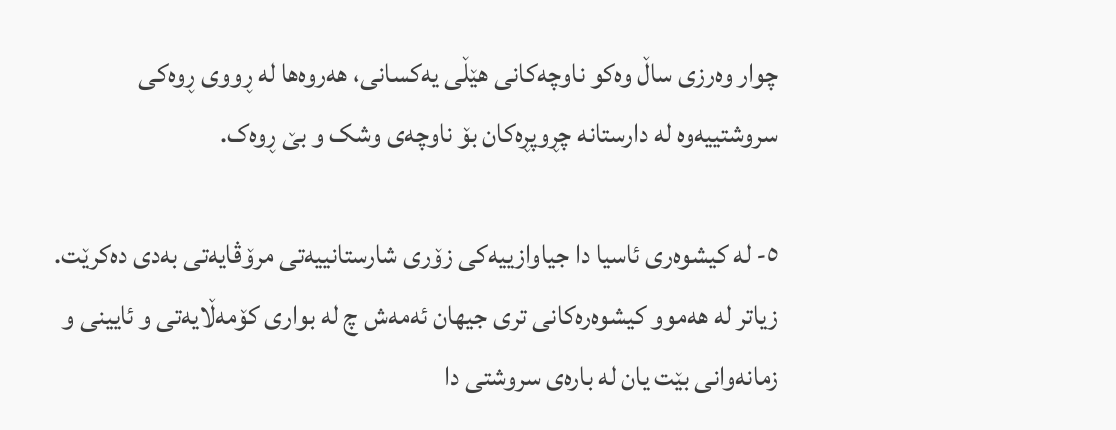چوار وەرزی ساڵ وەکو ناوچەکانی ھێڵی یەکسانی، ھەروەھا لە ڕووی ڕوەکی سروشتییەوە لە دارستانە چڕوپڕەکان بۆ ناوچەی وشک و بێ ڕوەک.

٥- لە کیشوەری ئاسیا دا جیاوازییەکی زۆری شارستانییەتی مرۆڤایەتی بەدی دەکرێت. زیاتر لە ھەموو کیشوەرەکانی تری جیھان ئەمەش چ لە بواری کۆمەڵایەتی و ئایینی و زمانەوانی بێت یان لە بارەی سروشتی دا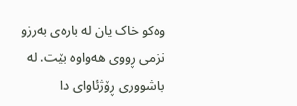وەکو خاک یان لە بارەی بەرزو نزمی ڕووی ھەواوە بێت. لە باشووری ڕۆژئاوای دا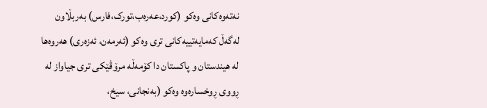نەتەوەکانی وەکو (کورد،عەرەب،تورک،فارس) بەربڵاون لەگەڵ کەمایەتییەکانی تری وەکو (ئەرمەن، ئەزەری) ھەروەھا لە ھیندستان و پاکستان دا کۆمەڵە مرۆڤێکی تری جیاواز لە ڕووی ڕوخسارەوە وەکو (بەنجانی، سیخ،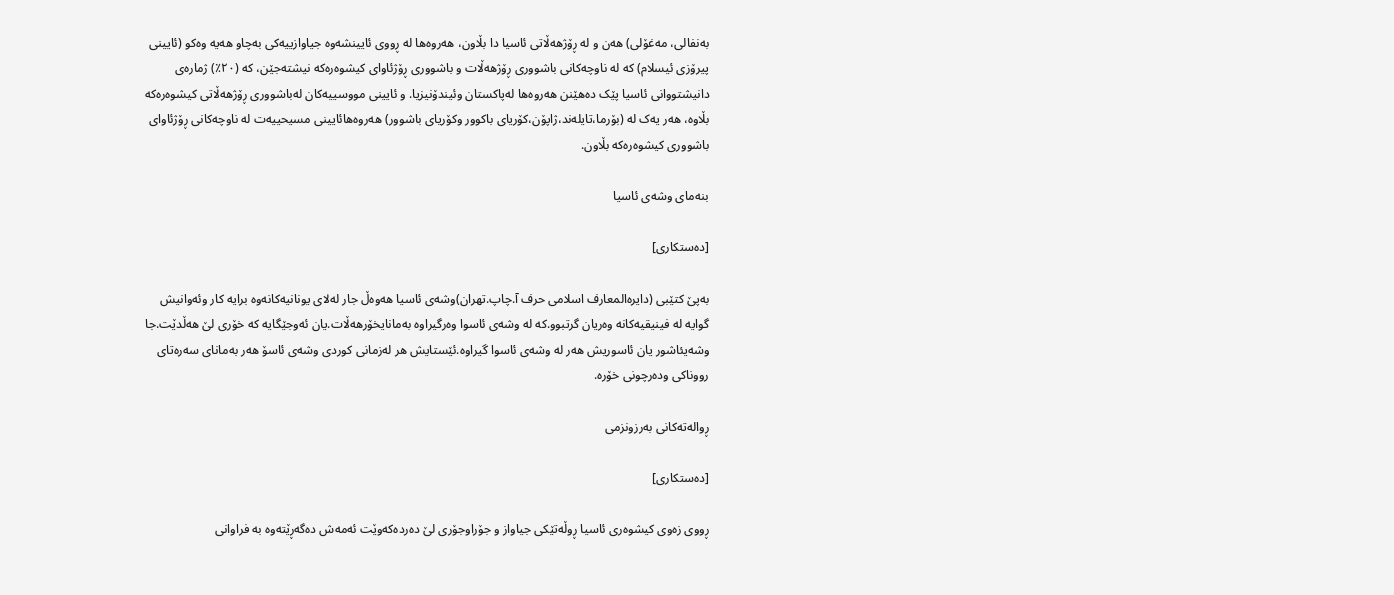بەنفالی، مەغۆلی) ھەن و لە ڕۆژھەڵاتی ئاسیا دا بڵاون، ھەروەھا لە ڕووی ئایینشەوە جیاوازییەکی بەچاو ھەیە وەکو (ئایینی پیرۆزی ئیسلام) کە لە ناوچەکانی باشووری ڕۆژھەڵات و باشووری ڕۆژئاوای کیشوەرەکە نیشتە‌جێن، کە (٢٠٪) ژمارەی دانیشتووانی ئاسیا پێک دەھێنن ھەروەھا لەپاکستان وئیندۆنیزیا. و ئایینی مووسییەکان لەباشووری ڕۆژھەڵاتی کیشوەرەکە بڵاوە، ھەر یەک لە (بۆرما،تایلەند،ژاپۆن،کۆریای باکوور وکۆریای باشوور) ھەروەھائایینی مسیحییەت لە ناوچەکانی ڕۆژئاوای باشووری کیشوەرەکە بڵاون.

بنەمای وشەی ئاسیا

[دەستکاری]

بەپێ کتێبی (دایرەالمعارف اسلامی حرف آ.چاپ.تهران)وشەی ئاسیا هەوەڵ جار لەلای یونانیەکانەوە برایە کار وئەوانیش گوایە لە فینیقیەکانە وەریان گرتبوو.کە لە وشەی ئاسوا وەرگیراوە بەمانایخۆرهەڵات.یان ئەوجێگایە کە خۆری لێ هەڵدێت.جا وشەیئاشور یان ئاسوریش هەر لە وشەی ئاسوا گیراوە.ئێستایش هر لەزمانی کوردی وشەی ئاسۆ هەر بەمانای سەرەتای رووناکی ودەرچونی خۆرە.

ڕوالەتەکانی بەرزونزمی

[دەستکاری]

ڕووی زەوی کیشوەری ئاسیا ڕوڵەتێکی جیاواز و جۆراوجۆری لێ دەردەکەوێت ئەمەش دەگەڕێتەوە بە فراوانی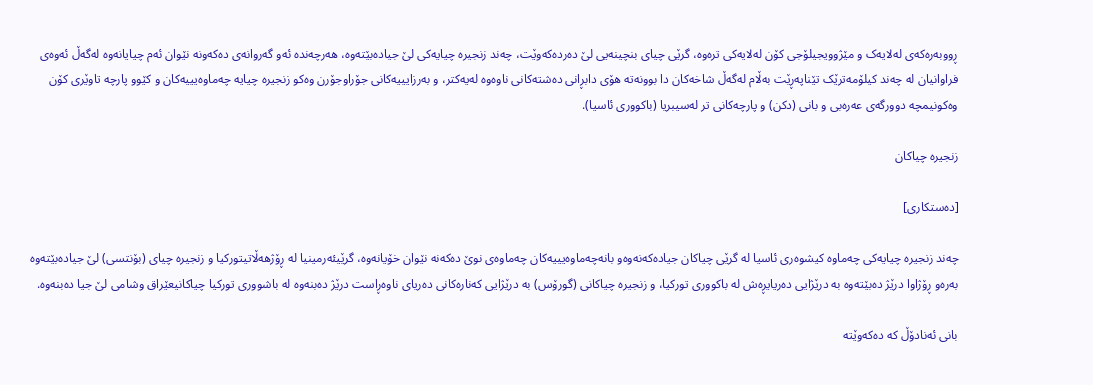ڕووبەرەکەی لەلایەک و مێژوویجیلۆجی کۆن لەلایەکی ترەوە، گرێی چیای بنچینەیی لێ دەردەکەوێت، چەند زنجیرە چیایەکی لێ جیادەبێتەوە، ھەرچەندە ئەو گەروانەی دەکەونە نێوان ئەم چیایانەوە لەگەڵ ئەوەی فراوانیان لە چەند کیلۆمەترێک تێناپەڕێت بەڵام لەگەڵ شاخەکان دا بوونەتە ھۆی دابڕانی دەشتەکانی ناوەوە لەیەکتر، و بەرزایییەکانی جۆراوجۆرن وەکو زنجیرە چیایە چەماوەیییەکان و کێوو پارچە تاوێری کۆن وەکونیمچە دوورگەی عەرەبی و بانی (دکن) و پارچەکانی تر لەسیبریا (باکووری ئاسیا).

زنجیرە چیاکان

[دەستکاری]

چەند زنجیرە چیایەکی چەماوە کیشوەری ئاسیا لە گرێی چیاکان جیادەکەنەوەو بانەچەماوەیییەکان چەماوەی نوێ دەکەنە نێوان خۆیانەوە، گرێیئەرمینیا لە ڕۆژھەڵاتیتورکیا و زنجیرە چیای (بۆنتسی) لێ جیادەبێتەوە بەرەو ڕۆژاوا درێژ دەبێتەوە بە درێژایی دەریایڕەش لە باکووری تورکیا، و زنجیرە چیاکانی (گورۆس) بە درێژایی کەنارەکانی دەریای ناوەڕاست درێژ دەبنەوە لە باشووری تورکیا چیاکانیعێراق وشامی لێ جیا دەبنەوە.

بانی ئەنادۆڵ کە دەکەوێتە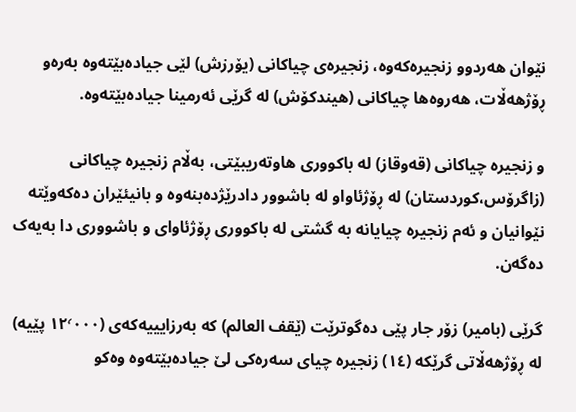نێوان ھەردوو زنجیرەکەوە، زنجیرەی چیاکانی (یۆرزش) لێی جیادەبێتەوە بەرەو ڕۆژھەڵات، ھەروەھا چیاکانی (ھیندکۆش) لە گرێی ئەرمینا جیادەبێتەوە.

و زنجیرە چیاکانی (قەوقاز) لە باکووری ھاوتەریبێتی، بەڵام زنجیرە چیاکانی (زاگرۆس،کوردستان) لە ڕۆژئاواو لە باشوور دادرێژدەبنەوە و بانیئێران دەکەوێتە نێوانیان و ئەم زنجیرە چیایانە بە گشتی لە باکووری ڕۆژئاوای و باشووری دا بەیەک دەگەن.

گرێی (بامیر) زۆر جار پێی دەگوترێت (ێقف العالم) کە بەرزایییەکەی (١٢٬٠٠٠ پێیە) لە ڕۆژھەڵاتی گرێکە (١٤) زنجیرە چیای سەرەکی لێ جیادەبێتەوە وەکو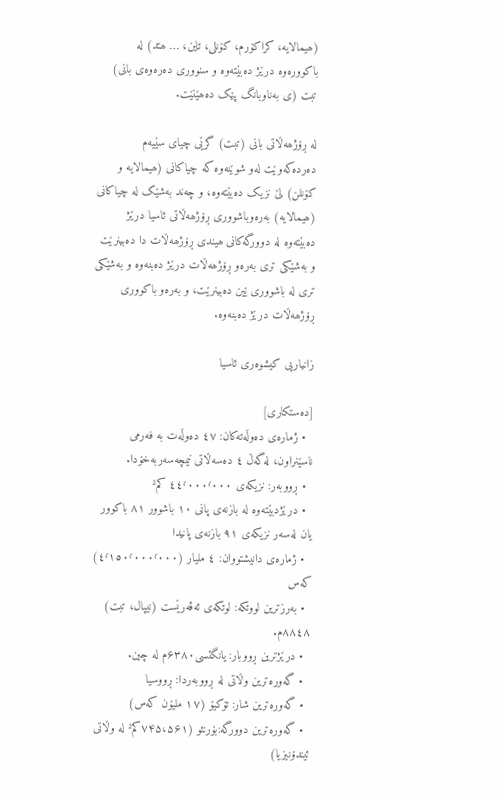(ھیمالایە، کراکۆرم، کۆنلی، تاین، … ھتد) لە باکوورەوە درێژ دەبێتەوە و سنووری دەرەوەی بانی) تبت (ی بەناوبانگ پێک دەھێنێت.

لە ڕۆژھەڵاتی بانی (تبت) گرێی چیای سێیەم دەردەکەوێت لەو شوێنەوە کە چیاکانی (ھیمالایە و کۆنلن) لێ نزیک دەبێتەوە، و چەند بەشێک لە چیاکانی (ھیمالایە) بەرەوباشووری ڕۆژھەڵاتی ئاسیا درێژ دەبێتەوە لە دوورگەکانی ھیندی ڕۆژھەڵات دا دەبینرێت و بەشێکی تری بەرەو ڕۆژھەڵات درێژ دەبنەوە و بەشێکی تری لە باشووری ێین دەبینرێت، و بەرەو باکووری ڕۆژھەڵات درێژ دەبنەوە.

زانیاریی کیشوەری ئاسیا

[دەستکاری]
  • ژمارەی دەوڵەتەکان: ٤٧ دەوڵەت بە فەرمی ناسێنراون، لەگەڵ ٤ دەسەڵاتی نیمچەسەربەخۆدا.
  • ڕووبەر: نزیکەی ٤٤٬٠٠٠٬٠٠٠ کم²
  • درێژدبێتەوە لە بازنەی پانی ١٠ باشوور ٨١ باکوور یان لەسەر نزیکەی ٩١ بازنەی پانیدا
  • ژمارەی دانیشتووان: ٤ ملیار (٤٬١٥٠٬٠٠٠٬٠٠٠) کەس
  • بەرزترین لووتکە: لوتکەی ئەڤەرێست (نیپال، تبت) ٨٨٤٨م.
  • درێژترین ڕووبار: یانگتسی۶۳۸۰م لە چین.
  • گەورەترین وڵاتی لە ڕووبەردا: ڕووسیا
  • گەورەترین شار: تۆکیۆ (١٧ ملیۆن کەس)
  • گەورەترین دوورگە:بۆرنئو (۷۴۵،۵۶۱کم² لە وڵاتی ئیندۆنیزیا)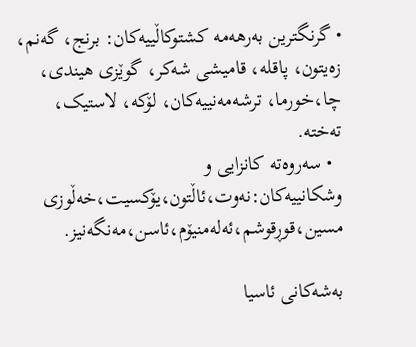• گرنگترین بەرھەمە کشتوکاڵییەکان: برنج، گەنم، زەیتون، پاقلە، قامیشی شەکر، گوێزی ھیندی، چا،خورما، ترشەمەنییەکان، لۆکە، لاستیک، تەختە.
  • سەروەتە کانزایی و وشکانییەکان:نەوت،ئاڵتون،یۆکسیت،خەڵوزی مسین،قوڕقوشم،ئەلەمنیۆم،ئاسن،مەنگەنیز.

بەشەکانی ئاسیا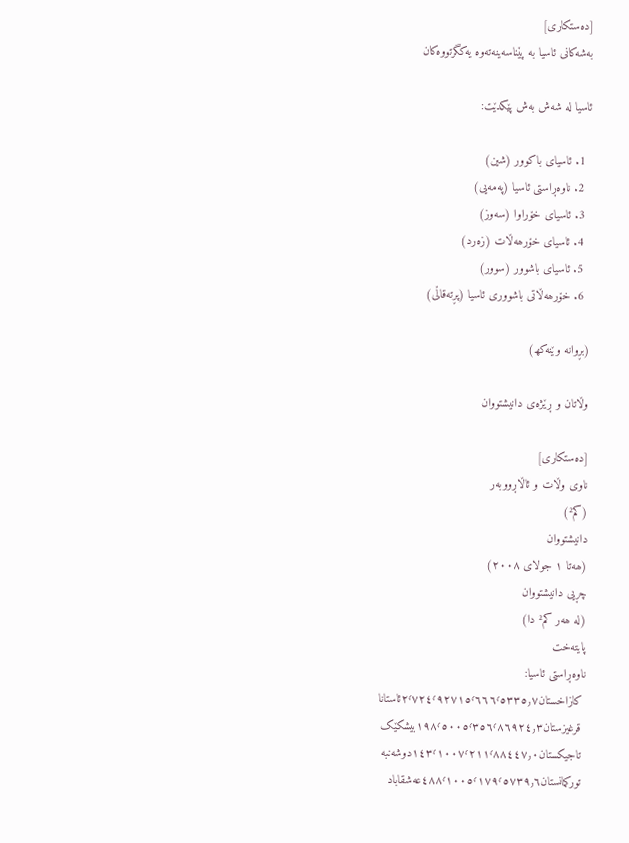[دەستکاری]
بەشەکانی ئاسیا بە پێناسەینەتەوە یەکگرتووەکان

ئاسیا لە شەش بەش پێکدێت:

  1. ئاسیای باکوور (شین)
  2. ناوەڕاستی ئاسیا (پەمەیی)
  3. ئاسیای خۆراوا (سەوز)
  4. ئاسیای خۆرھەڵات (زەرد)
  5. ئاسیای باشوور (سوور)
  6. خۆرھەڵاتی باشووری ئاسیا (پڕتەقاڵی)

(بڕوانە وێنەکھ)

وڵاتان و ڕێژەی دانیشتووان

[دەستکاری]
ناوی وڵات و ئاڵاڕووبەر
(کم²)
دانیشتووان
(ھەتا ١ جولای ٢٠٠٨)
چڕیی دانیشتووان
(لە ھەر کم² دا)
پایتەخت
ناوەڕاستی ئاسیا:
 کازاخستان٢٬٧٢٤٬٩٢٧١٥٬٦٦٦٬٥٣٣٥٫٧ئاستانا
 قرغیزستان١٩٨٬٥٠٠٥٬٣٥٦٬٨٦٩٢٤٫٣بیشکێک
 تاجیکستان١٤٣٬١٠٠٧٬٢١١٬٨٨٤٤٧٫٠دوشەنبە
 تورکمانستان٤٨٨٬١٠٠٥٬١٧٩٬٥٧٣٩٫٦عەشقاباد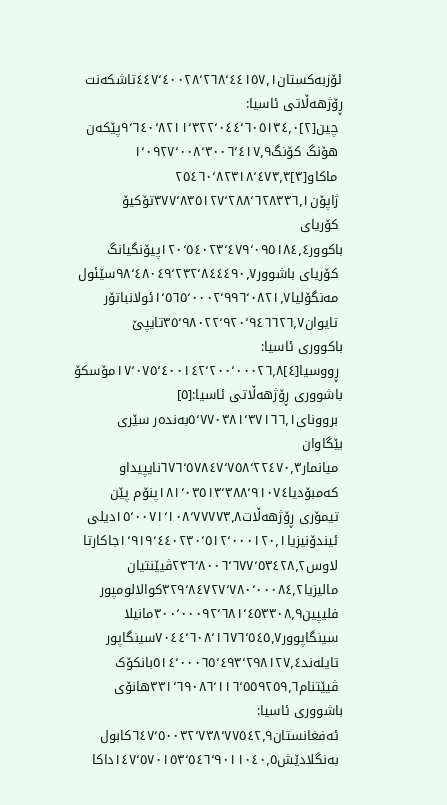ئۆزبەکستان٤٤٧٬٤٠٠٢٨٬٢٦٨٬٤٤١٥٧٫١تاشکەنت
ڕۆژھەڵاتی ئاسیا:
 چین[٢]٩٬٦٤٠٬٨٢١١٬٣٢٢٬٠٤٤٬٦٠٥١٣٤٫٠پێکەن
 ھۆنگ کۆنگ١٬٠٩٢٧٬٠٠٨٬٣٠٠٦٬٤١٧٫٩
 ماکاو[٣]٢٥٤٦٠٬٨٢٣١٨٬٤٧٣٫٣
 ژاپۆن٣٧٧٬٨٣٥١٢٧٬٢٨٨٬٦٢٨٣٣٦٫١تۆکیۆ
 کۆریای باکوور١٢٠٬٥٤٠٢٣٬٤٧٩٬٠٩٥١٨٤٫٤پیۆنگیانگ
 کۆریای باشوور٩٨٬٤٨٠٤٩٬٢٣٢٬٨٤٤٤٩٠٫٧سێئول
 مەنگۆلیا١٬٥٦٥٬٠٠٠٢٬٩٩٦٬٠٨٢١٫٧ئولانباتۆر
 تایوان٣٥٬٩٨٠٢٢٬٩٢٠٬٩٤٦٦٢٦٫٧تایپێ
باکووری ئاسیا:
 ڕووسیا[٤]١٧٬٠٧٥٬٤٠٠١٤٢٬٢٠٠٬٠٠٠٢٦٫٨مۆسکۆ
باشووری ڕۆژھەڵاتی ئاسیا:[٥]
 بروونای٥٬٧٧٠٣٨١٬٣٧١٦٦٫١بەندەر سێری بێگاوان
 میانمار٦٧٦٬٥٧٨٤٧٬٧٥٨٬٢٢٤٧٠٫٣نایپیداو
 کەمبۆدیا١٨١٬٠٣٥١٣٬٣٨٨٬٩١٠٧٤پنۆم پێن
 تیمۆری ڕۆژھەڵات١٥٬٠٠٧١٬١٠٨٬٧٧٧٧٣٫٨دیلی
 ئیندۆنیزیا١٬٩١٩٬٤٤٠٢٣٠٬٥١٢٬٠٠٠١٢٠٫١جاکارتا
 لاوس٢٣٦٬٨٠٠٦٬٦٧٧٬٥٣٤٢٨٫٢ڤیێنتیان
 مالیزیا٣٢٩٬٨٤٧٢٧٬٧٨٠٬٠٠٠٨٤٫٢کوالالومپور
 فلیپین٣٠٠٬٠٠٠٩٢٬٦٨١٬٤٥٣٣٠٨٫٩مانیلا
 سینگاپوور٧٠٤٤٬٦٠٨٬١٦٧٦٬٥٤٥٫٧سینگاپور
 تایلەند٥١٤٬٠٠٠٦٥٬٤٩٣٬٢٩٨١٢٧٫٤بانکۆک
 ڤیێتنام٣٣١٬٦٩٠٨٦٬١١٦٬٥٥٩٢٥٩٫٦ھانۆی
باشووری ئاسیا:
 ئەفغانستان٦٤٧٬٥٠٠٣٢٬٧٣٨٬٧٧٥٤٢٫٩کابول
 بەنگلادێش١٤٧٬٥٧٠١٥٣٬٥٤٦٬٩٠١١٠٤٠٫٥داکا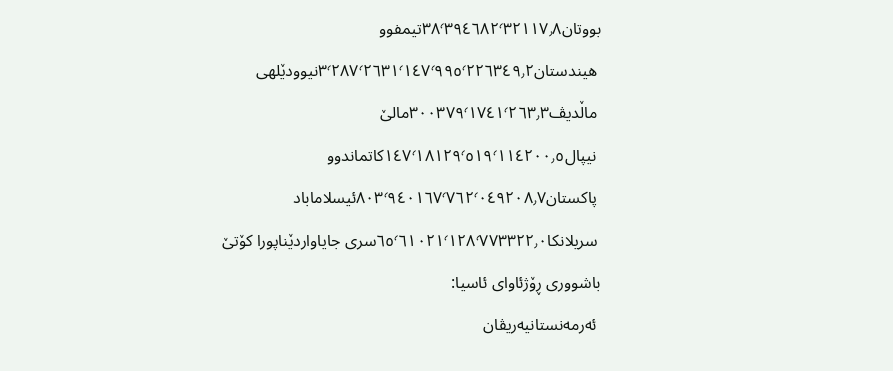بووتان٣٨٬٣٩٤٦٨٢٬٣٢١١٧٫٨تیمفوو
 ھیندستان٣٬٢٨٧٬٢٦٣١٬١٤٧٬٩٩٥٬٢٢٦٣٤٩٫٢نیوودێلھی
 ماڵدیڤ٣٠٠٣٧٩٬١٧٤١٬٢٦٣٫٣مالێ
 نیپال١٤٧٬١٨١٢٩٬٥١٩٬١١٤٢٠٠٫٥کاتماندوو
 پاکستان٨٠٣٬٩٤٠١٦٧٬٧٦٢٬٠٤٩٢٠٨٫٧ئیسلاماباد
 سریلانکا٦٥٬٦١٠٢١٬١٢٨٬٧٧٣٣٢٢٫٠سری جایاواردێناپورا کۆتێ
باشووری ڕۆژئاوای ئاسیا:
 ئەرمەنستانیەریڤان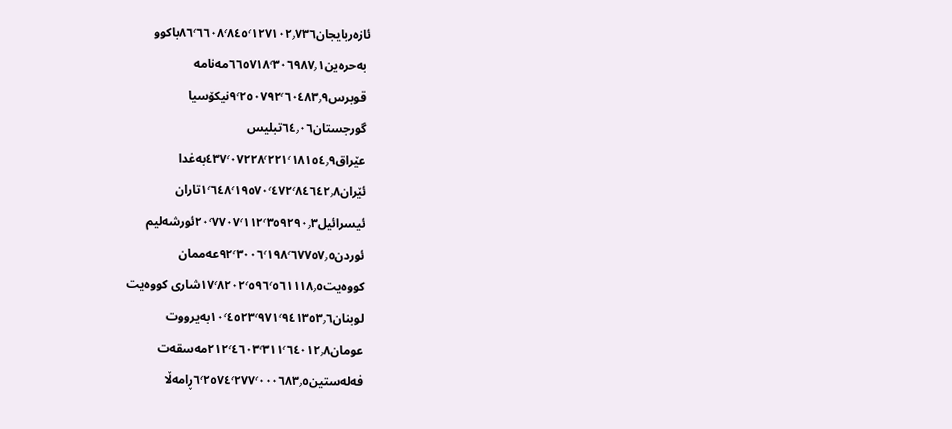ئازەربایجان٨٦٬٦٦٠٨٬٨٤٥٬١٢٧١٠٢٫٧٣٦باکوو
 بەحرەین٦٦٥٧١٨٬٣٠٦٩٨٧٫١مەنامە
 قوبرس٩٬٢٥٠٧٩٢٬٦٠٤٨٣٫٩نیکۆسیا
 گورجستان٦٤٫٠٦تبلیس
 عێراق٤٣٧٬٠٧٢٢٨٬٢٢١٬١٨١٥٤٫٩بەغدا
 ئێران١٬٦٤٨٬١٩٥٧٠٬٤٧٢٬٨٤٦٤٢٫٨تاران
 ئیسرائیل٢٠٬٧٧٠٧٬١١٢٬٣٥٩٢٩٠٫٣ئورشەلیم
 ئوردن٩٢٬٣٠٠٦٬١٩٨٬٦٧٧٥٧٫٥عەممان
 کووەیت١٧٬٨٢٠٢٬٥٩٦٬٥٦١١١٨٫٥شاری کووەیت
 لوبنان١٠٬٤٥٢٣٬٩٧١٬٩٤١٣٥٣٫٦بەیرووت
 عومان٢١٢٬٤٦٠٣٬٣١١٬٦٤٠١٢٫٨مەسقەت
 فەلەستین٦٬٢٥٧٤٬٢٧٧٬٠٠٠٦٨٣٫٥ڕامەڵا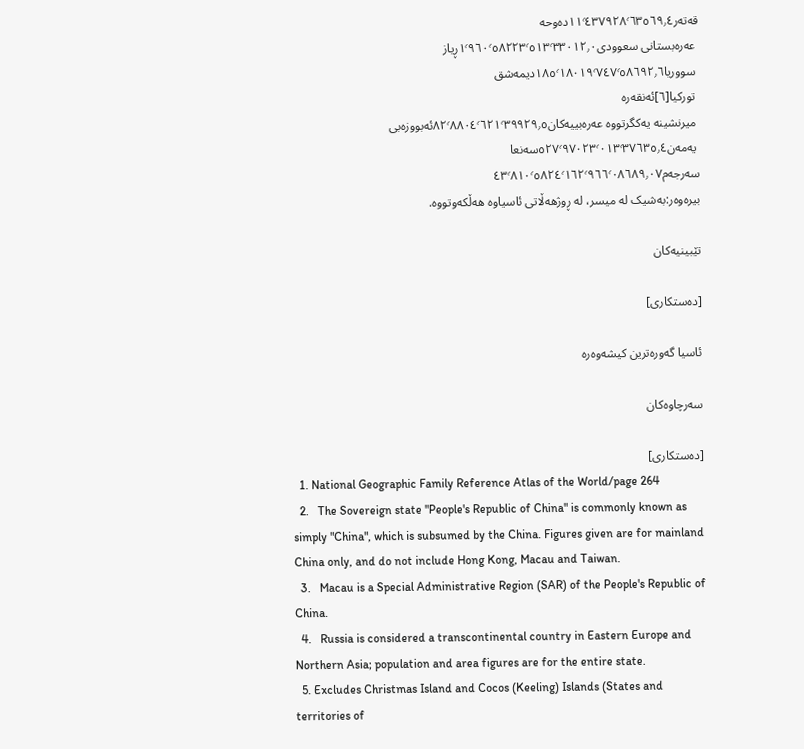قەتەر١١٬٤٣٧٩٢٨٬٦٣٥٦٩٫٤دەوحە
 عەرەبستانی سعوودی١٬٩٦٠٬٥٨٢٢٣٬٥١٣٬٣٣٠١٢٫٠ڕیاز
 سووریا١٨٥٬١٨٠١٩٬٧٤٧٬٥٨٦٩٢٫٦دیمەشق
 تورکیا[٦]ئەنقەرە
 میرنشینە یەکگرتووە عەرەبییەکان٨٢٬٨٨٠٤٬٦٢١٬٣٩٩٢٩٫٥ئەبووزەبی
 یەمەن٥٢٧٬٩٧٠٢٣٬٠١٣٬٣٧٦٣٥٫٤سەنعا
سەرجەم٤٣٬٨١٠٬٥٨٢٤٬١٦٢٬٩٦٦٬٠٨٦٨٩٫٠٧
بیرەوەر:بەشیک لە میسر، لە ڕوژھەڵاتی ئاسیاوە ھەڵکەوتووە.

تێبینیەکان

[دەستکاری]

ئاسیا گەورەترین کیشەوەرە

سەرچاوەکان

[دەستکاری]
  1. National Geographic Family Reference Atlas of the World/page 264
  2.   The Sovereign state "People's Republic of China" is commonly known as simply "China", which is subsumed by the China. Figures given are for mainland China only, and do not include Hong Kong, Macau and Taiwan.
  3.   Macau is a Special Administrative Region (SAR) of the People's Republic of China.
  4.   Russia is considered a transcontinental country in Eastern Europe and Northern Asia; population and area figures are for the entire state.
  5. Excludes Christmas Island and Cocos (Keeling) Islands (States and territories of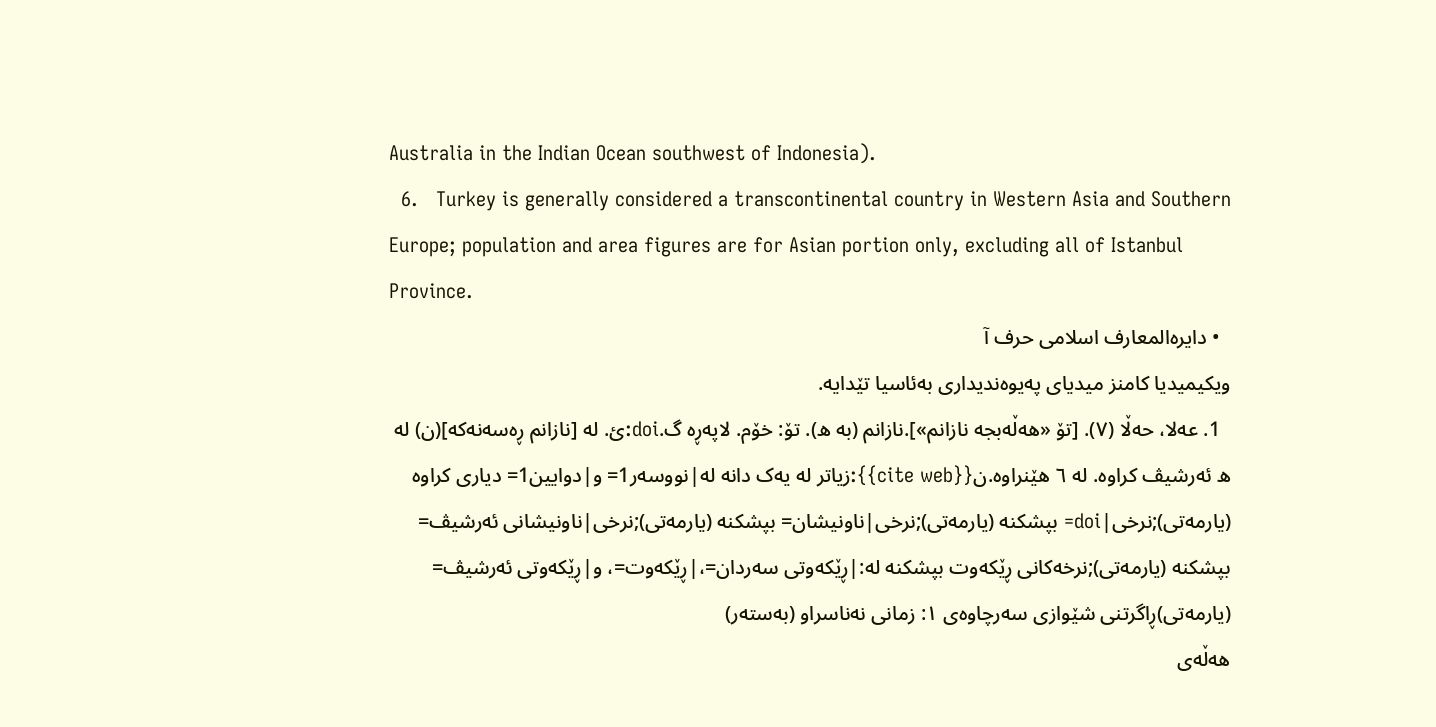Australia in the Indian Ocean southwest of Indonesia).
  6.   Turkey is generally considered a transcontinental country in Western Asia and Southern Europe; population and area figures are for Asian portion only, excluding all of Istanbul Province.
  • دایرەالمعارف اسلامی حرف آ
ویکیمیدیا کامنز میدیای پەیوەندیداری بەئاسیا تێدایە.
  1. عەلا، حەڵا (٧). [تۆ «هەڵەبجە نازانم»].نازانم (بە ه). تۆ: خۆم. لاپەڕە گ.doi:ئ. لە [نازانم ڕەسەنەکە](ن) لە ه ئەرشیڤ کراوە. لە ٦ ھێنراوە.ن{{cite web}}:زیاتر لە یەک دانە لە|نووسەر1= و|دوایین1= دیاری کراوە (یارمەتی);نرخی|doi= بپشکنە (یارمەتی);نرخی|ناونیشان= بپشکنە (یارمەتی);نرخی|ناونیشانی ئەرشیڤ= بپشکنە (یارمەتی);نرخەکانی ڕێکەوت بپشکنە لە:|ڕێکەوتی سەردان=،|ڕێکەوت=، و|ڕێکەوتی ئەرشیڤ= (یارمەتی)ڕاگرتنی شێوازی سەرچاوەی ١: زمانی نەناسراو (بەستەر)
ھەڵەی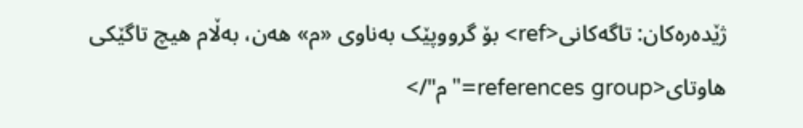ژێدەرەکان: تاگەکانی<ref> بۆ گرووپێک بەناوی «م» ھەن، بەڵام ھیچ تاگێکی ھاوتای<references group="م"/>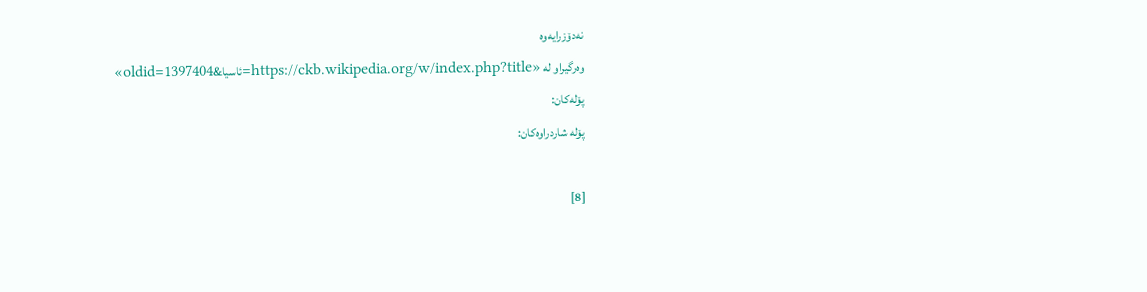نەدۆزرایەوە
وەرگیراو لە «https://ckb.wikipedia.org/w/index.php?title=ئاسیا&oldid=1397404»
پۆلەکان:
پۆلە شاردراوەکان:

[8]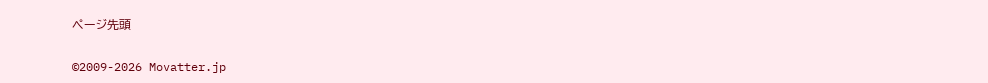ページ先頭

©2009-2026 Movatter.jp